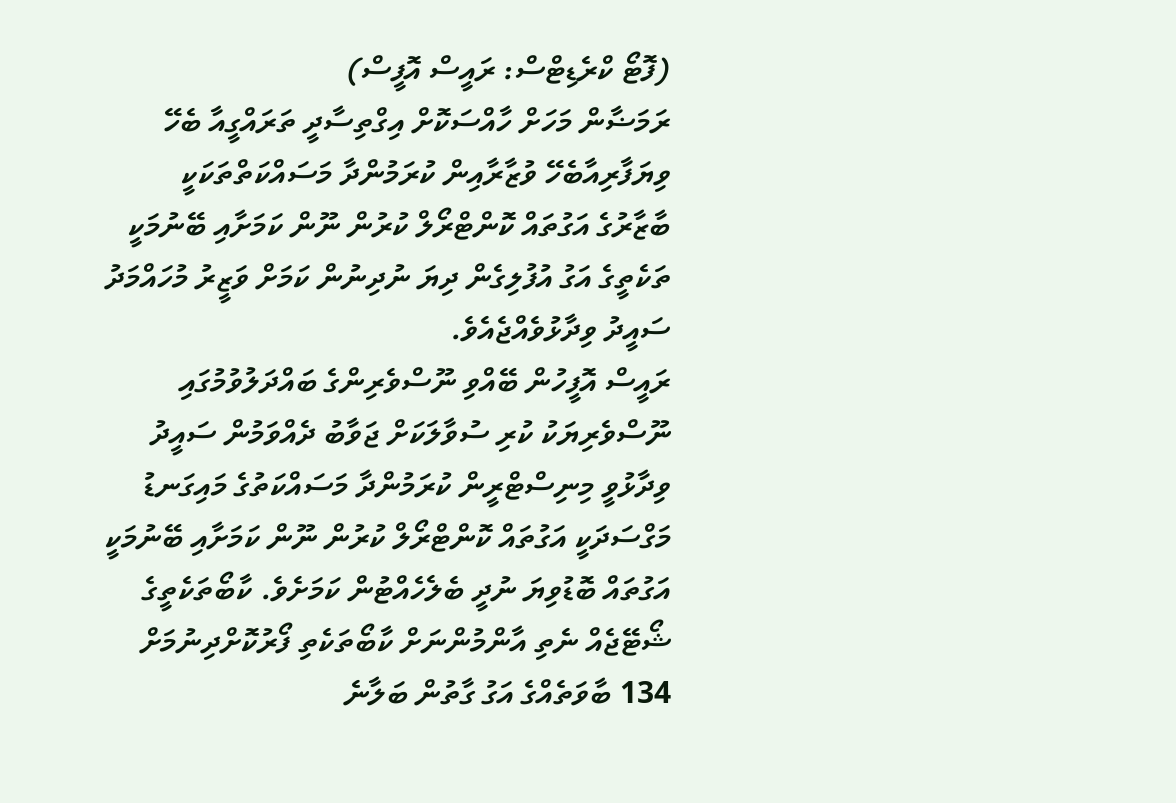(ފޮޓޯ ކްރެޑިޓްސް: ރައީސް އޮފީސް)
ރަމަޟާން މަހަށް ހާއްސަކޮށް އިގްތިސާދީ ތަރައްގީއާ ބެހޭ ވިޔަފާރިއާބެހޭ ވުޒާރާއިން ކުރަމުންދާ މަސައްކަތްތަކަކީ ބާޒާރުގެ އަގުތައް ކޮންޓްރޯލް ކުރުން ނޫން ކަމަށާއި ބޭނުމަކީ ތަކެތީގެ އަގު އުފުލިގެން ދިޔަ ނުދިނުން ކަމަށް ވަޒީރު މުހައްމަދު ސައީދު ވިދާޅުވެއްޖެއެވެ.
ރައީސް އޮފީހުން ބޭއްވި ނޫސްވެރިންގެ ބައްދަލުވުމުގައި ނޫސްވެރިޔަކު ކުރި ސުވާލަކަށް ޖަވާބު ދެއްވަމުން ސައީދު ވިދާޅުވީ މިނިސްޓްރީން ކުރަމުންދާ މަސައްކަތުގެ މައިގަނޑު މަގްސަދަކީ އަގުތައް ކޮންޓްރޯލް ކުރުން ނޫން ކަމަށާއި ބޭނުމަކީ އަގުތައް ބޮޑުވިޔަ ނުދީ ބެލެހެއްޓުން ކަމަށެވެ. ކާބޯތަކެތީގެ ޝޯޓޭޖެއް ނެތި އާންމުންނަށް ކާބޯތަކެތި ފޯރުކޮށްދިނުމަށް 134 ބާވަތެއްގެ އަގު ގާތުން ބަލާނެ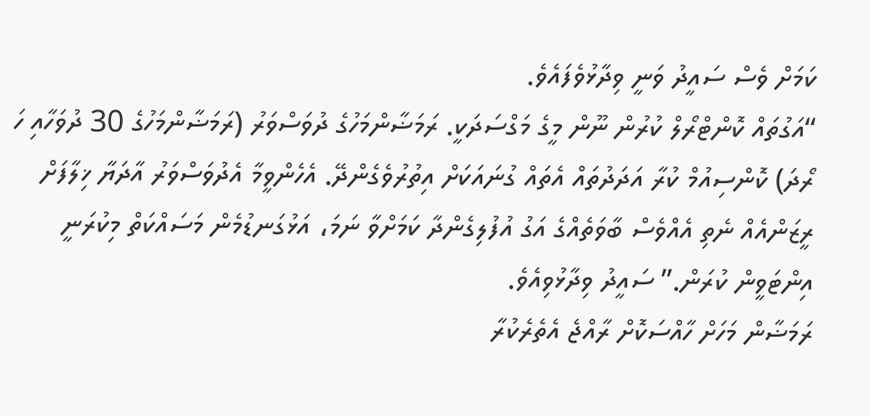ކަމަށް ވެސް ސައީދު ވަނީ ވިދާޅުވެފައެވެ.
“އަގުތައް ކޮންޓްރޯލް ކުރުން ނޫން މީގެ މަގްސަދަކީ. ރަމަޟާންމަހުގެ ދުވަސްވަރު (ރަމަޟާންމަހުގެ 30 ދުވަހާއި ހަ ރޯދަ) ކޮންސިއުމް ކުރާ އަދަދުތައް އެތައް ގުނައަކަށް އިތުރުވެގެންދޭ. އެހެންވީމާ އެދުވަސްވަރު އާދަޔާ ޚިލާފަށް ރީޒަންއެއް ނެތި އެއްވެސް ބާވަތެއްގެ އަގު އުފުލިގެންދާ ކަމަށްވާ ނަމަ، އަޅުގަނޑުމެން މަސައްކަތް މިކުރަނީ އިންޓަވީން ކުރަން.” ސައީދު ވިދާޅުވިއެވެ.
ރަމަޟާން މަހަށް ހާއްސަކޮށް ރާއްޖެ އެތެރެކުރާ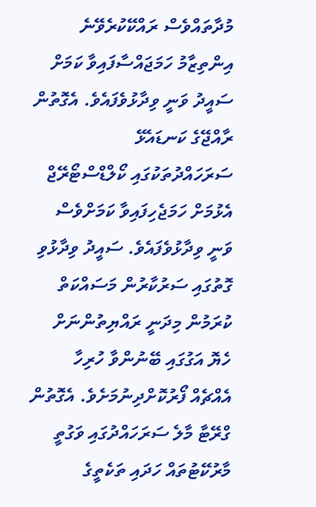މުދާތައްވެސް ރައްކޭކުރެވޭނެ އިންތިޒާމު ހަމަޖައްސާފައިވާ ކަމަށް ސައީދު ވަނީ ވިދާޅުވެފައެވެ. އެގޮތުން ރާއްޖޭގެ ކަނޑައެޅޭ ސަރަހައްދުތަކުގައި ކޯލްޑްސްޓޯރޭޖް އެޅުމަށް ހަމަޖެހިފައިވާ ކަމަށްވެސް ވަނީ ވިދާޅުވެފައެވެ. ސައީދު ވިދާޅުވި ގޮތުގައި ސަރުކާރުން މަސައްކަތް ކުރަމުން މިދަނީ ރައްޔިތުންނަށް ހެޔޮ އަގުގައި ބޭނުންވާ ހުރިހާ އެއްޗެއް ފޯރުކޮށްދިނުމަށެވެ. އެގޮތުން ގްރޭޓާ މާލެ ސަރަހައްދުގައި ވަގުތީ މާރުކޭޓުތައް ހަދައި ތަކެތީގެ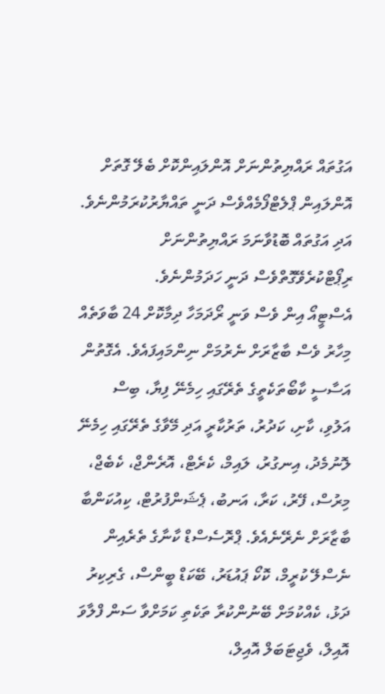އަގުތައް ރައްޔިތުންނަށް އޮންލައިންކޮށް ބެލޭ ގޮތަށް އޮންލައިން ޕްލެޓްފޯމެއްވެސް ދަނީ ތައްޔާރުކުރަމުންނެވެ. އަދި އަގުތައް ބޮޑުވާނަމަ ރައްޔިތުންނަށް ރިޕޯޓްކުރެވޭގޮތްވެސް ދަނީ ހަދަމުންނެވެ.
އެސްޓީއޯ އިން ވެސް ވަނީ ރޯދަމަހާ ދިމާކޮށް 24 ބާވަތެއް މިހާރު ވެސް ބާޒާރަށް ނެރުމަށް ނިންމައިފައެވެ. އެގޮތުން އަސާސީ ކާބޯތަކެތީގެ ތެރޭގައި ހިމެނޭ ފިޔާ، ބިސް އަލުވި، ކާށި، ކަދުރު، ތަރުކާރީ އަދި މޭވާގެ ތެރޭގައި ހިމެނޭ ލޮނުމެދު، އިނގުރު، ލައިމް، ކެރެޓް، އޮރެންޖް، ކެބެޖް، މިރުސް، ފޭރު، ކަރާ، އަނބު، ޕެޝަންފުރުޓް، ކިއުކަންބާ ބާޒާރަށް ނެރޭނެއެވެ. ޕްރޮސެސްޑް ކާނާގެ ތެރެއިން ނެސްލޭ ކުރީމް، ކޮކޯ ޕައުޑަރު، ބޭކަޑް ބީންސް، ގެރިކިރު ދަޅު، ކެއްކުމަށް ބޭނުންކުރާ ތަކެތި ކަމަށްވާ ސަން ފްލާވަ އޮއިލް، ވެޖިޓަބަލް އޮއިލް،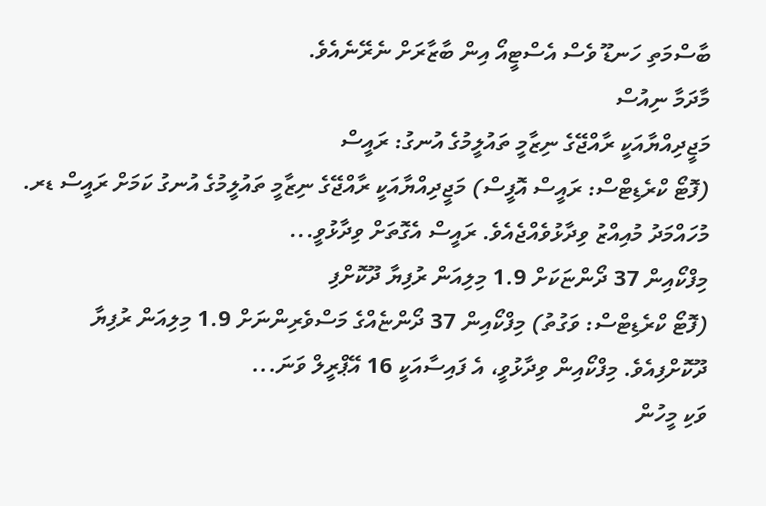ބާސްމަތި ހަނޑޫ ވެސް އެސްޓީއޯ އިން ބާޒާރަށް ނެރޭނެއެވެ.
މާދަމާ ނިއުސް
މަޖީދިއްޔާއަކީ ރާއްޖޭގެ ނިޒާމީ ތައުލީމުގެ އުނގު: ރައީސް
(ފޮޓޯ ކްރެޑިޓްސް: ރައީސް އޮފީސް) މަޖީދިއްޔާއަކީ ރާއްޖޭގެ ނިޒާމީ ތައުލީމުގެ އުނގު ކަމަށް ރައީސް ޑރ. މުހައްމަދު މުއިއްޒު ވިދާޅުވެއްޖެއެވެ. ރައީސް އެގޮތަށް ވިދާޅުވީ...
މިފްކޯއިން 37 ދޯންޏަކަށް 1.9 މިލިއަން ރުފިޔާ ދޫކޮށްފި
(ފޮޓޯ ކްރެޑިޓްސް: ވަގުތު) މިފްކޯއިން 37 ދޯންޏެއްގެ މަސްވެރިންނަށް 1.9 މިލިއަން ރުފިޔާ ދޫކޮށްފިއެވެ. މިފްކޯއިން ވިދާޅުވީ، އެ ފައިސާއަކީ 16 އޭޕްރީލް ވަނަ...
ވަކި މީހުން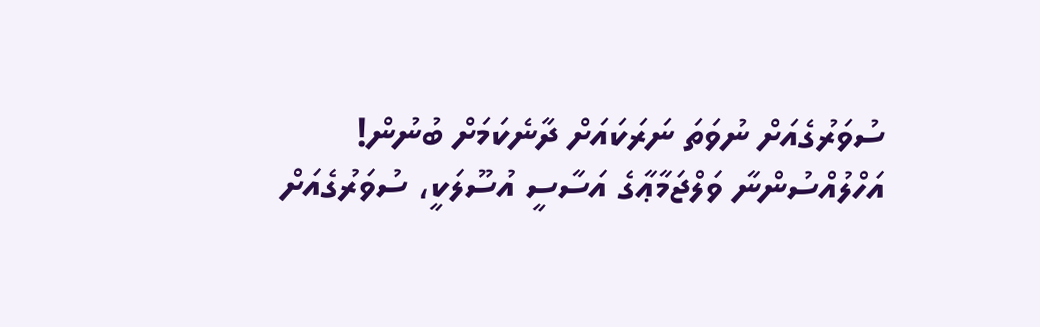ސުވަރުގެއަށް ނުވަތަ ނަރަކައަށް ދާނެކަމަށް ބުނުން!
އަހްލުއްސުންނާ ވަލްޖަމާޢާގެ އަސާސީ އުސޫލަކީ، ސުވަރުގެއަށް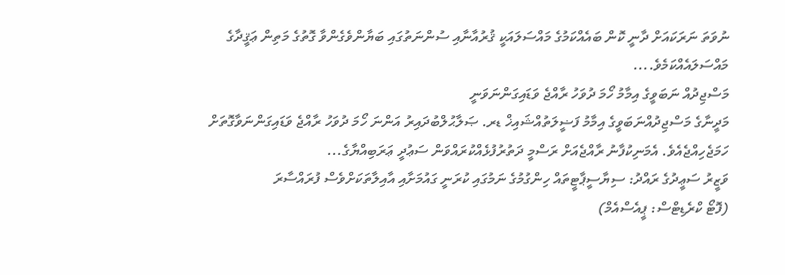ނުވަތަ ނަރަކައަށް ދާނީ ކޮން ބައެއްކަމުގެ މައްސަލައަކީ ޤުރުއާނާއި ސުންނަތުގައި ބަޔާންވެގެންވާ ގޮތުގެ މަތިން ޢަޤީދާގެ މައްސަލައެއްކަމެވެ....
މަސްޖިދުއް ނަބަވީގެ އިމާމު ހޯމަ ދުވަހު ރާއްޖެ ވަޑައިގަންނަވަނީ
މަދީނާގެ މަސްޖިދުއްނަބަވީގެ އިމާމު ފަޟީލަތުއްޝައިޚް ޑރ. ޞަލާޙުލްބުދައިރު އަންނަ ހޯމަ ދުވަހު ރާއްޖެ ވަޑައިގަންނަވާގޮތަށް ހަމަޖެހިއްޖެއެވެ. އެމަނިކުފާނު ރާއްޖެއަށް ރަސްމީ ދަތުރުފުޅެއްކުރައްވަން ސަޢުދީ ޢަރަބިއްޔާގެ...
ވަޒީރު ސަޢީދުގެ ރައްދު: ސިޔާސީޕާޓީތައް ހިންގުމުގެ ނަމުގައި ކުރަނީ ގައުމަށާއި އާއިލާތަކަށްވެސް ފުރައްސާރަ
(ފޮޓޯ ކްރެޑިޓްސް: ޕީއެސްއެމް)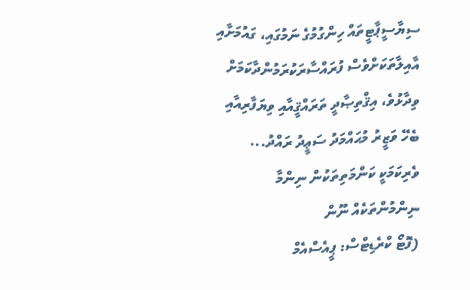ސިޔާސީޕާޓީތައް ހިންގުމުގެ ނަމުގައި، ގައުމަށާއި އާއިލާތަކަށްވެސް ފުރައްސާރަކުރަމުންދާކަމަށް ވިދާޅުވެ، އިޤްތިޞާދީ ތަރައްޤީއާއި ވިޔަފާރިއާއި ބެހޭ ވަޒީރު މުޙައްމަދު ސަޢީދު ރައްދު...
ވެރިކަމަކީ ކަންމަތިތަކުން ނިންމާ ނިންމުންތަކެއް ނޫން
(ފޮޓޯ ކްރެޑިޓްސް: ޕީއެސްއެމް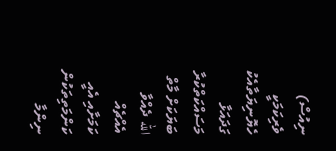ނިއުސް) ވެރިކަމަކީ ހެޔޮނިޔަތާއެކު ގަދައަޅާ މަސައްކަތްކުރާ ބަޔަކަށް މާތް الله ދެއްވާ އެއްޗެއް ކަމަށާއި އެއީ ކަންމަތިތަކުން ނިންމާ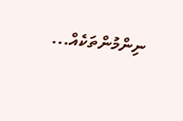ނިންމުންތަކެއް...